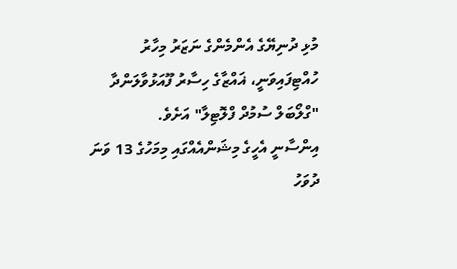މުޅި ދުނިޔޭގެ އެންމެންގެ ނަޒަރު މިހާރު ހުއްޓިފައިވަނީ، ޣައްޒާގެ ހިސާރު ފޫއަޅުވާލަންދާ "ގްލޯބަލް ސުމުދް ފްލޮޓިލާ" އަށެވެ.
އިންސާނީ އެހީގެ މިޝަންއެއްގައި މިމަހުގެ 13 ވަނަ ދުވަހު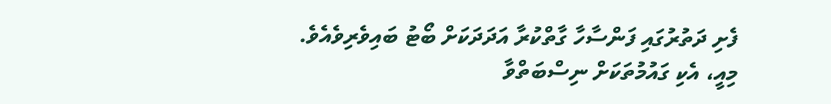ފެށި ދަތުރުގައި ފަންސާހާ ގާތްކުރާ އަދަދަކަށް ބޯޓު ބައިވެރިވެއެވެ. މިއީ، އެކި ގައުމުތަކަށް ނިސްބަތްވާ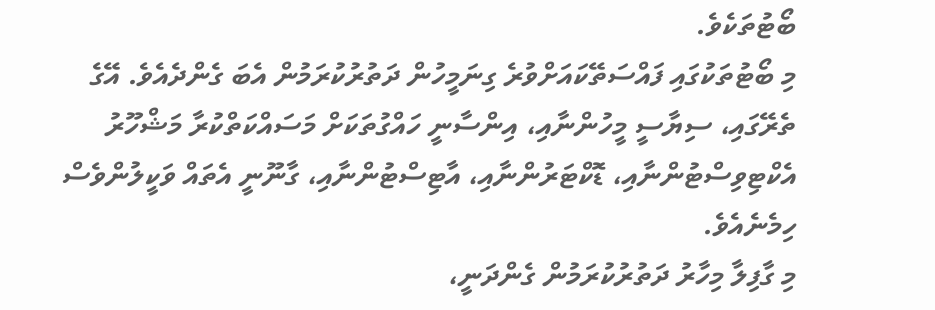ބޯޓުތަކެވެ.
މި ބޯޓުތަކުގައި ފައްސަތޭކައަށްވުރެ ގިނަމީހުން ދަތުރުކުރަމުން އެބަ ގެންދެއެވެ. އޭގެ ތެރޭގައި، ސިޔާސީ މީހުންނާއި، އިންސާނީ ހައްގުތަކަށް މަސައްކަތްކުރާ މަޝްހޫރު އެކްޓިވިސްޓުންނާއި، ޑޮކްޓަރުންނާއި، އާޓިސްޓުންނާއި، ގާނޫނީ އެތައް ވަކީލުންވެސް ހިމެނެއެވެ.
މި ގާފިލާ މިހާރު ދަތުރުކުރަމުން ގެންދަނީ،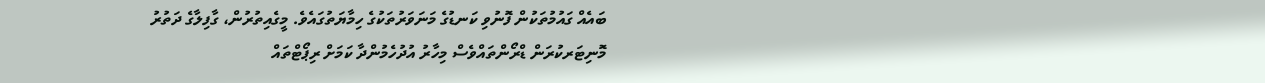ބައެއް ގައުމުތަކުން ފޮނުވި ކަނޑުގެ މަނަވަރުތަކުގެ ހިމާޔަތުގައެވެ. މީގެއިތުރުން، ގާފިލާގެ ދަތުރު މޮނިޓަރކުރަން ޑްރޯންތައްވެސް މިހާރު އުދުހެމުންދާ ކަމަށް ރިޕޯޓްތައް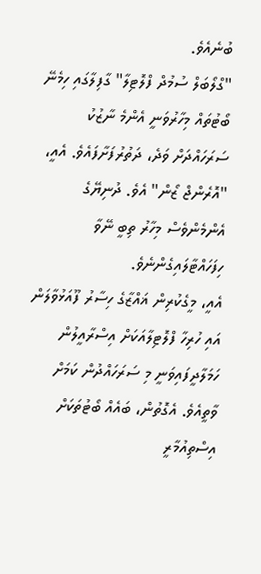ބުނެއެވެ.
"ގްލޯބަލް ސުމުދް ފްލޮޓިލާ" ގާފިލާގައި ހިމެނޭ ބޯޓުތައް މިހާރުވަނީ އެންމެ ނާޒުކު ސަރަހައްދަށް ވަދެ، ދަތުރުފަށާފައެވެ. އެއީ، "އޮރެންޖް ޒޯން" އެވެ. ދުނިޔޭގެ އެންމެންވެސް މިހާރު ތިބީ ނޭވާ ހިފަހައްޓާލައިގެންނެވެ.
އެއީ، މީގެކުރިން ޣައްޒާގެ ހިސާރު ފޫއަޅުވާލަން އައި ހުރިހާ ފްލޮޓިލާއަކަށް އިސްރާއީލުން ހަމަލާދީފައިވަނީ މި ސަރަހައްދުން ކަމަށް ވާތީއެވެ. އެގޮތުން، ބައެއް ބޯޓުތަކަށް އިސްތިއުމާރީ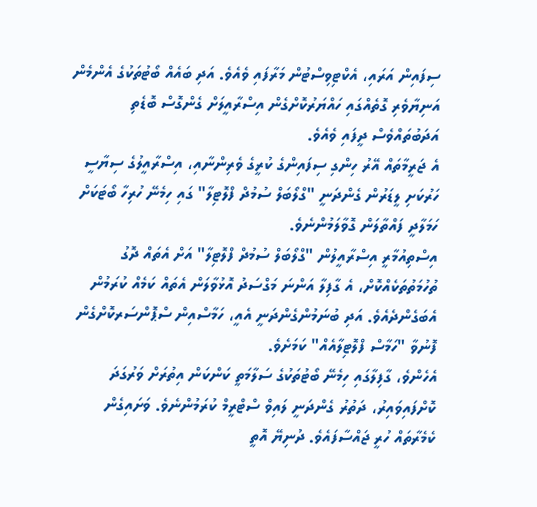ސިފައިން އަރައި، އެކްޓިވިސްޓުން މަރާފައި ވެއެވެ. އަދި ބައެއް ބޯޓުތަކުގެ އެންމެން އަނިޔާވެރި ގޮތެއްގައި ހައްޔަރުކޮށްގެން އިސްރާއީލަށް ގެންގޮސް ބޮޑެތި އަދަބުތައްވެސް ދީފައި ވެއެވެ.
އެ ޖަރީމާތައް އޭރު ހިންގި ސިފައިންގެ ކުރީގެ ވެރިންނާއި، އިސްރާއީލުގެ ސިޔާސީ ހަރުކަށި ލީޑަރުން ގެންދަނީ "ގްލޯބަލް ސުމުދް ފްލޮޓިލާ" ގައި ހިމެނޭ ހުރިހާ ބޯޓަކަށް ހަމަލާދީ ފައްތާލަން ގޮވާލަމުންނެވެ.
އިސްތިއުމާރީ އިސްރާއީލުން "ގްލޯބަލް ސުމުދް ފްލޮޓިލާ" އަށް އެތައް ދޮގު ތުހުމަތުތަކެއްކޮށް، އެ ގާފިލާ އަންނަ މަގްސަދު އޮޅުވާލަން އެތައް ކަމެއް ކުރަމުން އެބަގެންދެއެވެ. އަދި ބުނަމުންގެންދަނީ އެއީ، ހަމާސްއިން ސްޕޮންސަރކޮށްގެން ފޮނުވާ "ހަމާސް ފްލޮޓިލާއެއް" ކަމަށެވެ.
އެހެންވެ، ގާފިލާގައި ހިމެނޭ ބޯޓުތަކުގެ ސަލާމަތީ ކަންކަން އިތުރަށް ވަރުގަދަ ކޮށްފައިވައިރު، ދަތުރު ގެންދަނީ ލައިވް ސްޓްރީމް ކުރަމުންނެވެ. ވަށައިގެން ކެމެރާތައް ހުރީ ޖައްސާފައެވެ. ދުނިޔޭ އޮތީ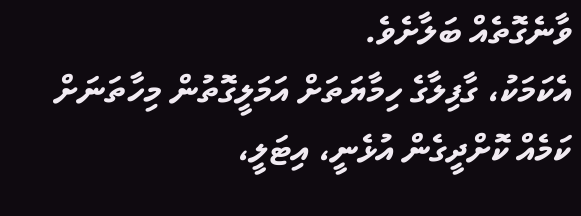ވާނެގޮތެއް ބަލާށެވެ.
އެކަމަކު، ގާފިލާގެ ހިމާޔަތަށް އަމަލީގޮތުން މިހާތަނަށް ކަމެއް ކޮށްދީގެން އުޅެނީ، އިޓަލީ،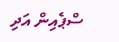ސްޕެއިން އަދި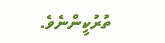ތުރުކީންނެވެ.